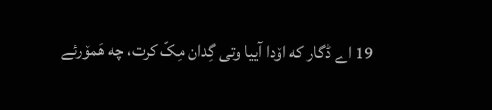19 اے ڈگار که اۆدا آییا وتی گِدان مِکّ کرت، چه هَمۆرئے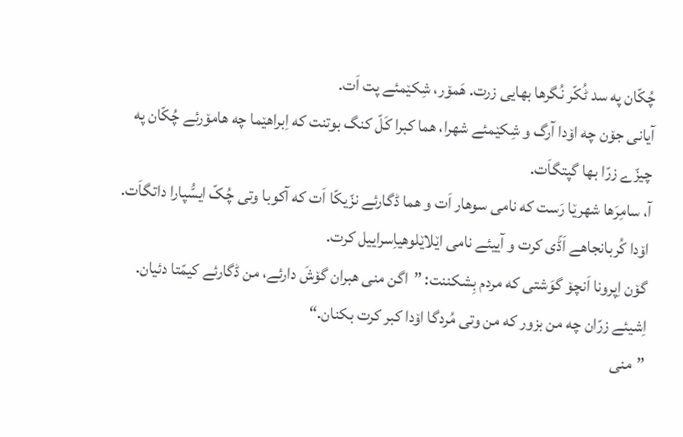چُکّان په سد ٹُکّر نُگرها بهایی زرت. هَمۆر، شِکێمئے پت اَت.
آیانی جۆن چه اۆدا آرگ و شِکێمئے شهرا، هما کبرا کَلّ کنگ بوتنت که اِبراهێما چه هامۆرئے چُکّان په چیزّے زرّا بها گپتگاَت.
آ، سامِرَها شهرێا رَست که نامی سوهار اَت و هما ڈگارئے نزّیکّا اَت که آکوبا وتی چُکّ ایسُّپارا داتگاَت.
اۆدا کُربانجاهے اَڈّی کرت و آییئے نامی اێلاێلوهیاِسراییل کرت.
گۆن اِپرونا اَنچۆ گوَشتی که مردم بِشکننت: ”اگن منی هبران گۆشَ دارئے، من ڈگارئے کیمّتا دئیان. اِشیئے زرّان چه من بزور که من وتی مُردگا اۆدا کبر کرت بکنان.“
”منی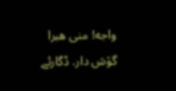واجه! منی هبرا گۆش دار. ڈگارئے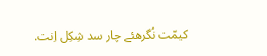کیمّت نُگرهئے چار سد شِکِل اِنت.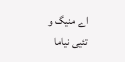اے منیگ و تئیی نیاما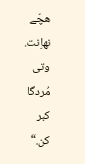هچّے نهاِنت. وتی مُردگا کبر کن.“